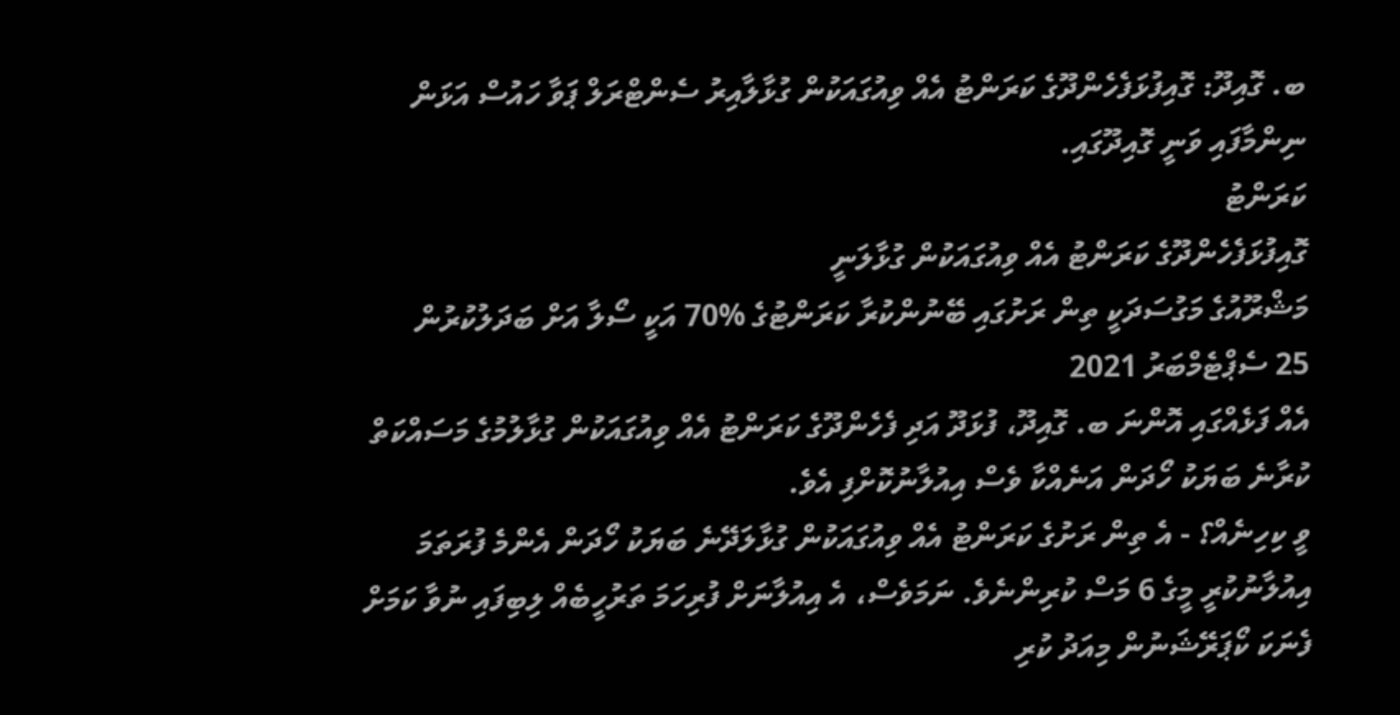ބ. ގޮއިދޫ: ގޮއިފުޅަފެހެންދޫގެ ކަރަންޓު އެއް ވިއުގައަކުން ގުޅާލާއިރު ސެންޓްރަލް ޕަވާ ހައުސް އަޅަން ނިންމާފައި ވަނީ ގޮއިދޫގައި.
ކަރަންޓު
ގޮއިފުޅަފެހެންދޫގެ ކަރަންޓު އެއް ވިއުގައަކުން ގުޅާލަނީ
މަޝްރޫއުގެ މަގުސަދަކީ ތިން ރަށުގައި ބޭނުންކުރާ ކަރަންޓުގެ %70 އަކީ ސޯލާ އަށް ބަދަލުކުރުން
25 ސެޕްޓެމްބަރު 2021
އެއް ފަޅެއްގައި އޮންނަ ބ. ގޮއިދޫ، ފުޅަދޫ އަދި ފެހެންދޫގެ ކަރަންޓު އެއް ވިއުގައަކުން ގުޅާލުމުގެ މަސައްކަތް ކުރާނެ ބަޔަކު ހޯދަން އަނެއްކާ ވެސް އިއުލާނުކޮށްފި އެވެ.
ވީ ކިހިނެއް؟ - އެ ތިން ރަށުގެ ކަރަންޓު އެއް ވިއުގައަކުން ގުޅާލަދޭނެ ބަޔަކު ހޯދަން އެންމެ ފުރަތަމަ އިއުލާނުކުރީ މީގެ 6 މަސް ކުރިންނެވެ. ނަމަވެސް، އެ އިއުލާނަށް ފުރިހަމަ ތަރުހީބެއް ލިބިފައި ނުވާ ކަމަށް ފެނަކަ ކޯޕަރޭޝަނުން މިއަދު ކުރި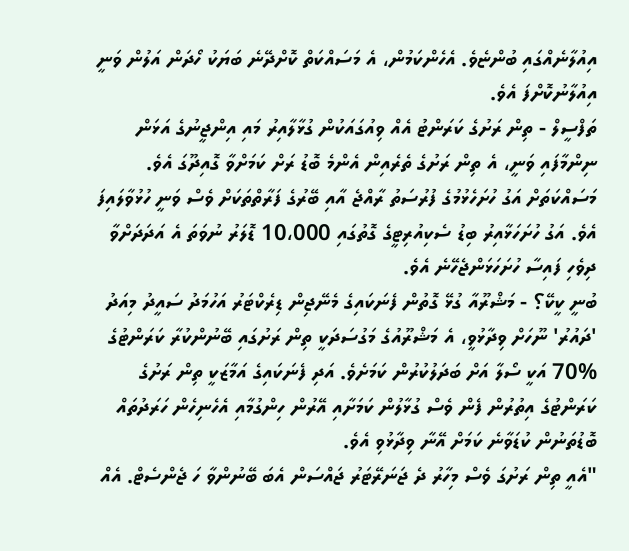އިއުލާނެއްގައި ބުންޏެވެ. އެހެންކަމުން، އެ މަސައްކަތް ކޮށްދޭނެ ބަޔަކު ހޯދަން އަލުން ވަނީ އިއުލާނުކޮށްފަ އެވެ.
ތަފްސީލް - ތިން ރަށުގެ ކަރަންޓު އެއް ވިއުގައަކުން ގުޅާލާއިރު މައި އިންޖީނުގެ އަޅަން ނިންމާފައި ވަނީ، އެ ތިން ރަށުގެ ތެރެއިން އެންމެ ބޮޑު ރަށް ކަމަށްވާ ގޮއިދޫގަ އެވެ.
މަސައްކަތަށް އަގު ހުށަހެޅުމުގެ ފުރުސަތު ރާއްޖެ އާއި ބޭރުގެ ފަރާތްތަކަށް ވެސް ވަނީ ހުޅުވާލައިފަ އެވެ. އަގު ހުށަހަޅާއިރު ބިޑު ސެކިއުރިޓީގެ ގޮތުގައި 10،000 ޑޮލަރު ނުވަތަ އެ އަދަދަށްވާ ދިވެހި ފައިސާ ހުށަހަޅަންޖެހޭނެ އެވެ.
ބުނީ ކީކޭ؟ - މަޝްރޫއާ ގުޅޭ ގޮތުން ފެނަކައިގެ މެނޭޖިން ޑިރެކްޓަރު އަހުމަދު ސައީދު މިއަދު 'ދައުރު' ނޫހަށް ވިދާޅުވީ، އެ މަޝްރޫއުގެ މަގުސަދަކީ ތިން ރަށުގައި ބޭނުންކުރާ ކަރަންޓުގެ %70 އަކީ ސޯލާ އަށް ބަދަލުކުރުން ކަމަށެވެ. އަދި ފެނަކައިގެ އަމާޒަކީ ތިން ރަށުގެ ކަރަންޓުގެ އިތުރުން ފެން ވެސް ގުޅާލުން ކަމަށާއި އޭރުން ހިންގުމާއި އެހެނިހެން ހަރަދުތައް ބޮޑުތަނުން ކުޑަވާނެ ކަމަށް އޭނާ ވިދާޅުވި އެވެ.
"އެއީ ތިން ރަށުގަ ވެސް މިހާރު ދެ ޖަނަރޭޓަރު ޖައްސަން އެބަ ބޭނުންވާ ހަ ޖެންސެޓް. އެއް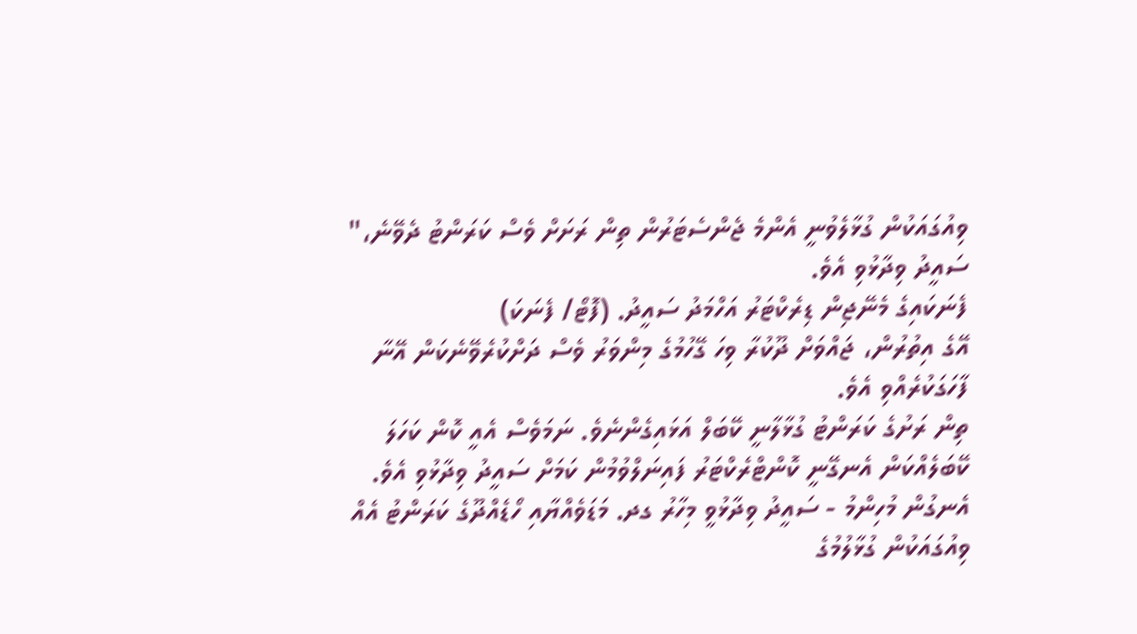ވިއުގައަކުން ގުޅާލެވުނީ އެންމެ ޖެންސެޓަރުން ތިން ރަށަށް ވެސް ކަރަންޓު ދެވޭނެ،" ސައީދު ވިދާޅުވި އެވެ.
ފެނަކައިގެ މެނޭޖިން ޑިރެކްޓަރު އަހްމަދު ސައީދު. (ފޮޓޯ/ ފެނަކަ)
އޭގެ އިތުރުން، ޖައްވަށް ދޫކުރާ ވިހަ ގޭހުމުގެ މިންވަރު ވެސް ދަށްކުރެވޭނެކަން އޭނާ ފާހަގަކުރެއްވި އެވެ.
ތިން ރަށުގެ ކަރަންޓު ގުޅާލާނީ ކޭބަލް އަޅައިގެންނެވެ. ނަމަވެސް އެއީ ކޮން ކަހަލަ ކޭބަލެއްކަން އެނގޭނީ ކޮންޓްރެކްޓަރު ފައިނަލްވުމުން ކަމަށް ސައީދު ވިދާޅުވި އެވެ.
އެނގުން މުހިންމު - ސައީދު ވިދާޅުވީ މިހާރު ގދ. މަޑަވެއްޔާއި ހޯޑެއްދޫގެ ކަރަންޓު އެއް ވިއުގައަކުން ގުޅާލުމުގެ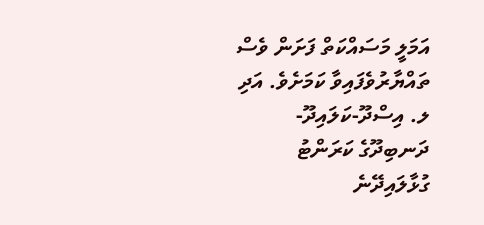އަމަލީ މަސައްކަތް ފަށަން ވެސް ތައްޔާރުވެފައިވާ ކަމަށެވެ. އަދި ލ. އިސްދޫ-ކަލައިދޫ-ދަނބިދޫގެ ކަރަންޓު ގުޅާލައިދޭނެ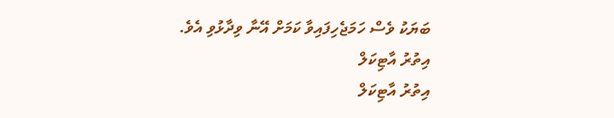ބަޔަކު ވެސް ހަމަޖެހިފައިވާ ކަމަށް އޭނާ ވިދާޅުވި އެވެ.
އިތުރު އާޓިކަލް
އިތުރު އާޓިކަލް